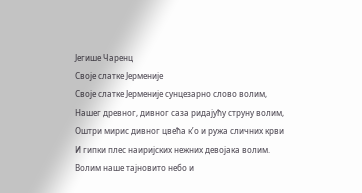Јегише Чаренц
Своје слатке Јерменије
Своје слатке Јерменије сунцезарно слово волим,
Нашег древног, дивног саза ридајућу струну волим,
Оштри мирис дивног цвећа к’о и ружа сличних крви
И гипки плес наиријских нежних девојака волим.
Волим наше тајновито небо и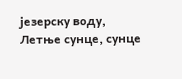језерску воду,
Летње сунце, сунце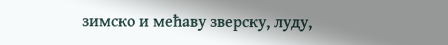зимско и мећаву зверску, луду,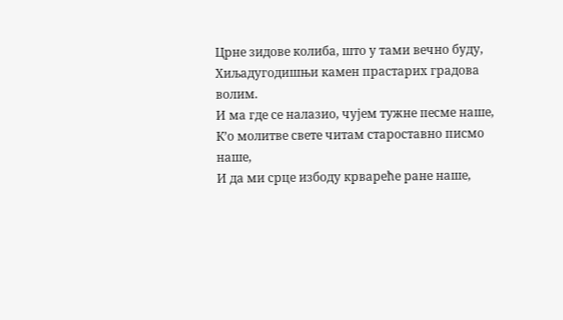Црне зидове колиба, што у тами вечно буду,
Хиљадугодишњи камен прастарих градова волим.
И ма где се налазио, чујем тужне песме наше,
К’о молитве свете читам староставно писмо наше,
И да ми срце избоду крвареће ране наше,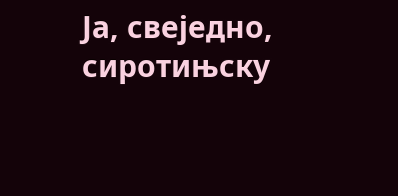Ја, свеједно, сиротињску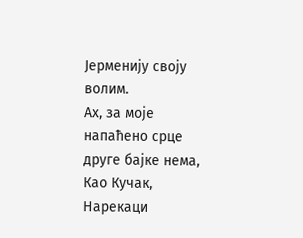Јерменију своју волим.
Ах, за моје напаћено срце друге бајке нема,
Као Кучак, Нарекаци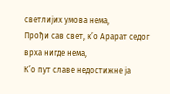светлијих умова нема,
Прођи сав свет, к’о Арарат седог врха нигде нема,
К’о пут славе недостижне ја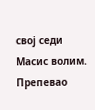свој седи Масис волим.
Препевао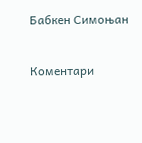Бабкен Симоњан

Коментари